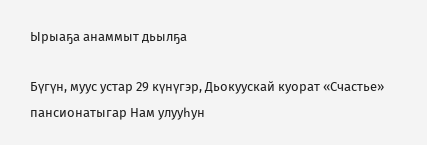Ырыаҕа анаммыт дьылҕа

Бүгүн, муус устар 29 күнүгэр, Дьокуускай куорат «Счастье» пансионатыгар Нам улууһун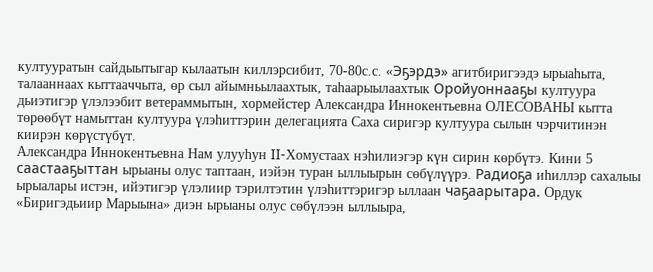култууратын сайдыытыгар кылаатын киллэрсибит, 70-80с.с. «Эҕэрдэ» агитбиригээдэ ырыаһыта, талааннаах кыттааччыта, өр сыл айымньылаахтык, таһаарыылаахтык Оройуоннааҕы култуура дьиэтигэр үлэлээбит ветераммытын, хормейстер Александра Иннокентьевна ОЛЕСОВАНЫ кытта төрөөбүт намыттан култуура үлэһиттэрин делегацията Саха сиригэр култуура сылын чэрчитинэн киирэн көрүстүбүт.
Александра Иннокентьевна Нам улууһун II-Хомустаах нэһилиэгэр күн сирин көрбүтэ. Кини 5 саастааҕыттан ырыаны олус таптаан, иэйэн туран ыллыырын сөбүлүүрэ. Радиоҕа иһиллэр сахалыы ырыалары истэн, ийэтигэр үлэлиир тэрилтэтин үлэһиттэригэр ыллаан чаҕаарытара. Ордук «Биригэдьиир Марыына» диэн ырыаны олус сөбүлээн ыллыыра,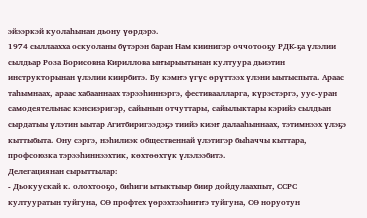эйээркэй куолаһынан дьону үөрдэрэ.
1974 сыллаахха оскуоланы бүтэрэн баран Нам киинигэр оччотооҕу РДК-ҕа үлэлии сылдьар Роза Борисовна Кириллова ыҥырыытынан култуура дьиэтин инструкторынан үлэлии киирбитэ. Бу кэмҥэ үгүс өрүттээх үлэни ыытыспыта. Араас таһымнаах, араас хабааннаах тэрээһиннэргэ, фестиваалларга, күрэстэргэ, уус-уран самодеятельнас кэнсиэригэр, сайынын отчуттары, сайылыктары кэрийэ сылдьан сырдатыы үлэтин ыытар Агитбиригээдэҕэ тиийэ киэҥ далааһыннаах, тэтимнээх үлэҕэ кыттыбыта. Ону сэргэ, нэһилиэк общественнай үлэтигэр быһаччы кыттара, профсоюзка тэрээһиннээхтик, көхтөөхтүк үлэлээбитэ.
Делегациянан сырыттылар:
- Дьокуускай к. олохтооҕо, биһиги ытыктыыр биир дойдулаахпыт, ССРС култууратын туйгуна, СӨ профтех үөрэхтээһиҥҥэ туйгуна, СӨ норуотун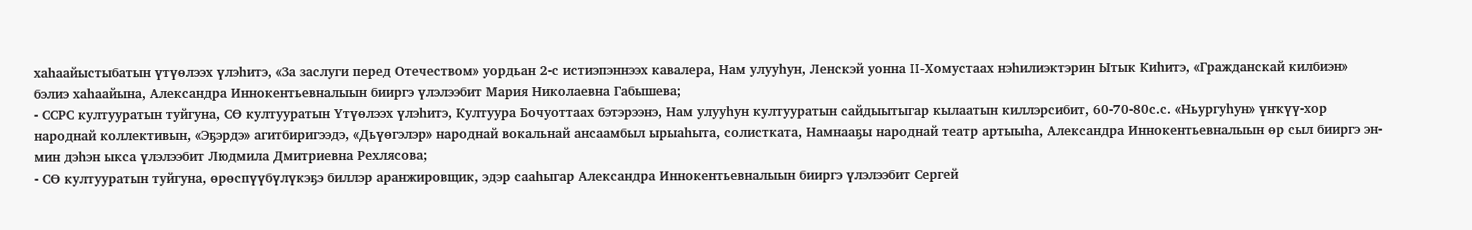хаһаайыстыбатын үтүөлээх үлэһитэ, «За заслуги перед Отечеством» уордьан 2-с истиэпэннээх кавалера, Нам улууһун, Ленскэй уонна II-Хомустаах нэһилиэктэрин Ытык Киһитэ, «Гражданскай килбиэн» бэлиэ хаһаайына, Александра Иннокентьевналыын бииргэ үлэлээбит Мария Николаевна Габышева;
- ССРС култууратын туйгуна, СӨ култууратын Үтүөлээх үлэһитэ, Култуура Бочуоттаах бэтэрээнэ, Нам улууһун култууратын сайдыытыгар кылаатын киллэрсибит, 60-70-80с.с. «Ньургуһун» үҥкүү-хор народнай коллективын, «Эҕэрдэ» агитбиригээдэ, «Дьүөгэлэр» народнай вокальнай ансаамбыл ырыаһыта, солистката, Намнааҕы народнай театр артыыһа, Александра Иннокентьевналыын өр сыл бииргэ эн-мин дэһэн ыкса үлэлээбит Людмила Дмитриевна Рехлясова;
- СӨ култууратын туйгуна, өрөспүүбүлүкэҕэ биллэр аранжировщик, эдэр сааһыгар Александра Иннокентьевналыын бииргэ үлэлээбит Сергей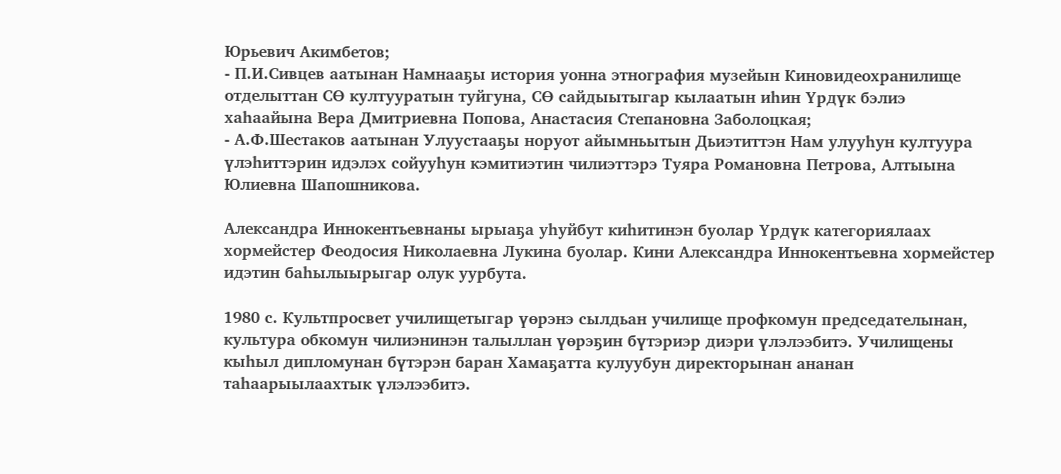Юрьевич Акимбетов;
- П.И.Сивцев аатынан Намнааҕы история уонна этнография музейын Киновидеохранилище отделыттан СӨ култууратын туйгуна, СӨ сайдыытыгар кылаатын иһин Үрдүк бэлиэ хаһаайына Вера Дмитриевна Попова, Анастасия Степановна Заболоцкая;
- А.Ф.Шестаков аатынан Улуустааҕы норуот айымньытын Дьиэтиттэн Нам улууһун култуура үлэһиттэрин идэлэх сойууһун кэмитиэтин чилиэттэрэ Туяра Романовна Петрова, Алтыына Юлиевна Шапошникова.

Александра Иннокентьевнаны ырыаҕа уһуйбут киһитинэн буолар Үрдүк категориялаах хормейстер Феодосия Николаевна Лукина буолар. Кини Александра Иннокентьевна хормейстер идэтин баһылыырыгар олук уурбута.

1980 с. Культпросвет училищетыгар үөрэнэ сылдьан училище профкомун председателынан, культура обкомун чилиэнинэн талыллан үөрэҕин бүтэриэр диэри үлэлээбитэ. Училищены кыһыл дипломунан бүтэрэн баран Хамаҕатта кулуубун директорынан ананан таһаарыылаахтык үлэлээбитэ.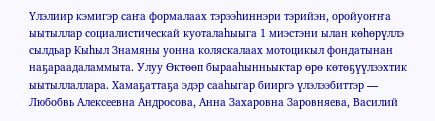Үлэлиир кэмигэр саҥа формалаах тэрээһиннэри тэрийэн, оройуоҥҥа ыытыллар социалистическай куоталаһыыга 1 миэстэни ылан көһөрүллэ сылдьар Кыһыл Знамяны уонна коляскалаах мотоцикыл фондатынан наҕараадаламмыта. Улуу Өктөөп бырааһынньыктар өрө көтөҕүүлээхтик ыытыллаллара. Хамаҕаттаҕа эдэр сааһыгар бииргэ үлэлээбиттэр — Любобвь Алексеевна Андросова, Анна Захаровна Заровняева, Василий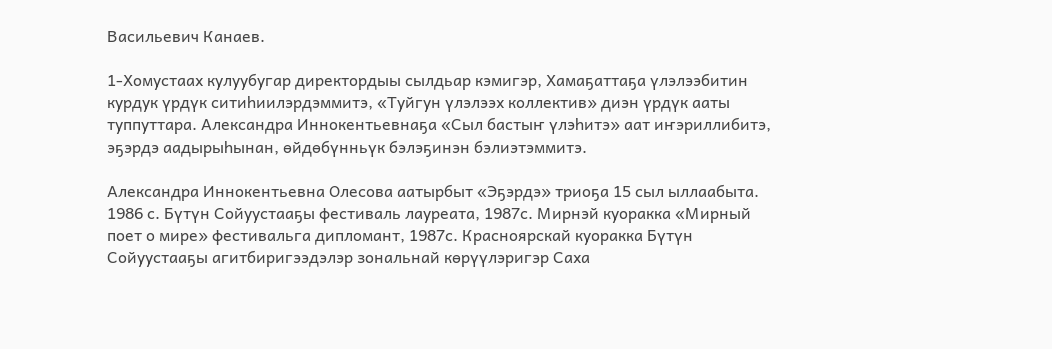Васильевич Канаев.

1-Хомустаах кулуубугар директордыы сылдьар кэмигэр, Хамаҕаттаҕа үлэлээбитин курдук үрдүк ситиһиилэрдэммитэ, «Туйгун үлэлээх коллектив» диэн үрдүк ааты туппуттара. Александра Иннокентьевнаҕа «Сыл бастыҥ үлэһитэ» аат иҥэриллибитэ, эҕэрдэ аадырыһынан, өйдөбүнньүк бэлэҕинэн бэлиэтэммитэ.

Александра Иннокентьевна Олесова аатырбыт «Эҕэрдэ» триоҕа 15 сыл ыллаабыта. 1986 с. Бүтүн Сойуустааҕы фестиваль лауреата, 1987с. Мирнэй куоракка «Мирный поет о мире» фестивальга дипломант, 1987с. Красноярскай куоракка Бүтүн Сойуустааҕы агитбиригээдэлэр зональнай көрүүлэригэр Саха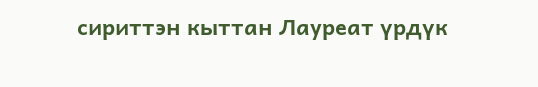сириттэн кыттан Лауреат үрдүк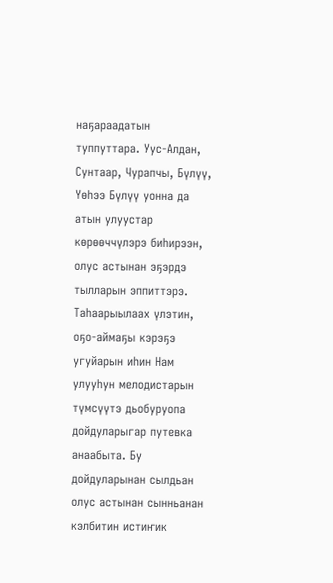наҕараадатын туппуттара. Уус-Алдан, Сунтаар, Чурапчы, Бүлүү, Үөһээ Бүлүү уонна да атын улуустар көрөөччүлэрэ биһирээн, олус астынан эҕэрдэ тылларын эппиттэрэ.
Таһаарыылаах үлэтин, оҕо-аймаҕы кэрэҕэ угуйарын иһин Нам улууһун мелодистарын түмсүүтэ дьобуруопа дойдуларыгар путевка анаабыта. Бу дойдуларынан сылдьан олус астынан сынньанан кэлбитин истиҥик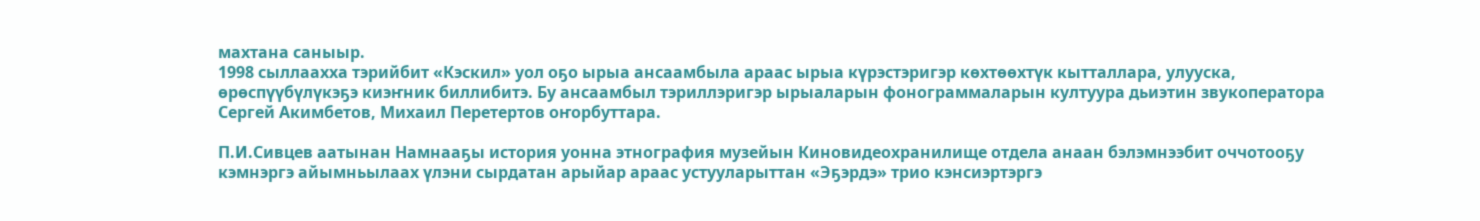махтана саныыр.
1998 сыллаахха тэрийбит «Кэскил» уол оҕо ырыа ансаамбыла араас ырыа күрэстэригэр көхтөөхтүк кытталлара, улууска, өрөспүүбүлүкэҕэ киэҥник биллибитэ. Бу ансаамбыл тэриллэригэр ырыаларын фонограммаларын култуура дьиэтин звукоператора Сергей Акимбетов, Михаил Перетертов оҥорбуттара.

П.И.Сивцев аатынан Намнааҕы история уонна этнография музейын Киновидеохранилище отдела анаан бэлэмнээбит оччотооҕу кэмнэргэ айымньылаах үлэни сырдатан арыйар араас устууларыттан «Эҕэрдэ» трио кэнсиэртэргэ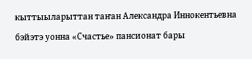кыттыыларыттан таҥан Александра Иннокентьевна бэйэтэ уонна «Счастье» пансионат бары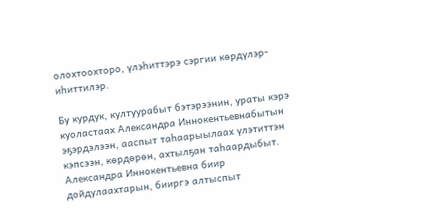олохтоохторо, үлэһиттэрэ сэргии көрдүлэр-иһиттилэр.

Бу курдук, култуурабыт бэтэрээнин, ураты кэрэ куоластаах Александра Иннокентьевнабытын эҕэрдэлээн, ааспыт таһаарыылаах үлэтиттэн кэпсээн, көрдөрөн, ахтылҕан таһаардыбыт. Александра Иннокентьевна биир дойдулаахтарын, бииргэ алтыспыт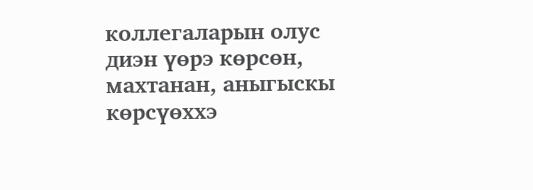коллегаларын олус диэн үөрэ көрсөн, махтанан, аныгыскы көрсүөххэ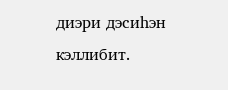диэри дэсиһэн кэллибит.